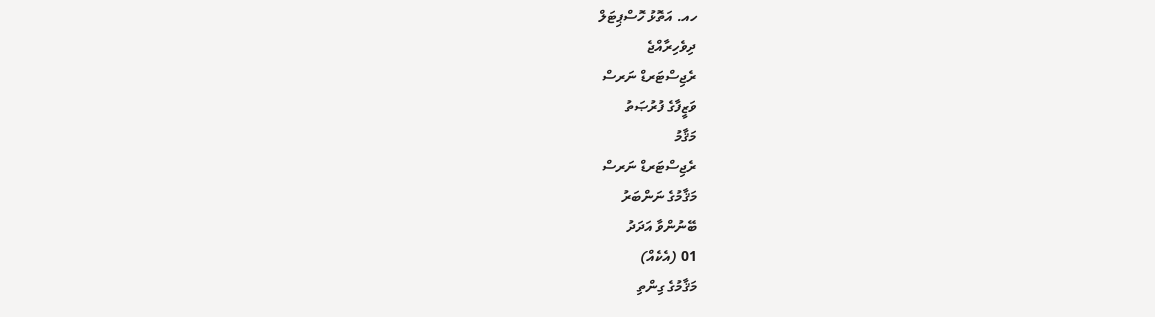ހއ. އަތޮޅު ހޮސްޕިޓަލް
ދިވެހިރާއްޖެ
ރެޖިސްޓަރޑް ނަރސް
ވަޒީފާގެ ފުރުޞަތު
މަޤާމު
ރެޖިސްޓަރޑް ނަރސް
މަޤާމުގެ ނަންބަރު
ބޭނުންވާ އަދަދު
01 (އެކެއް)
މަޤާމުގެ ގިންތި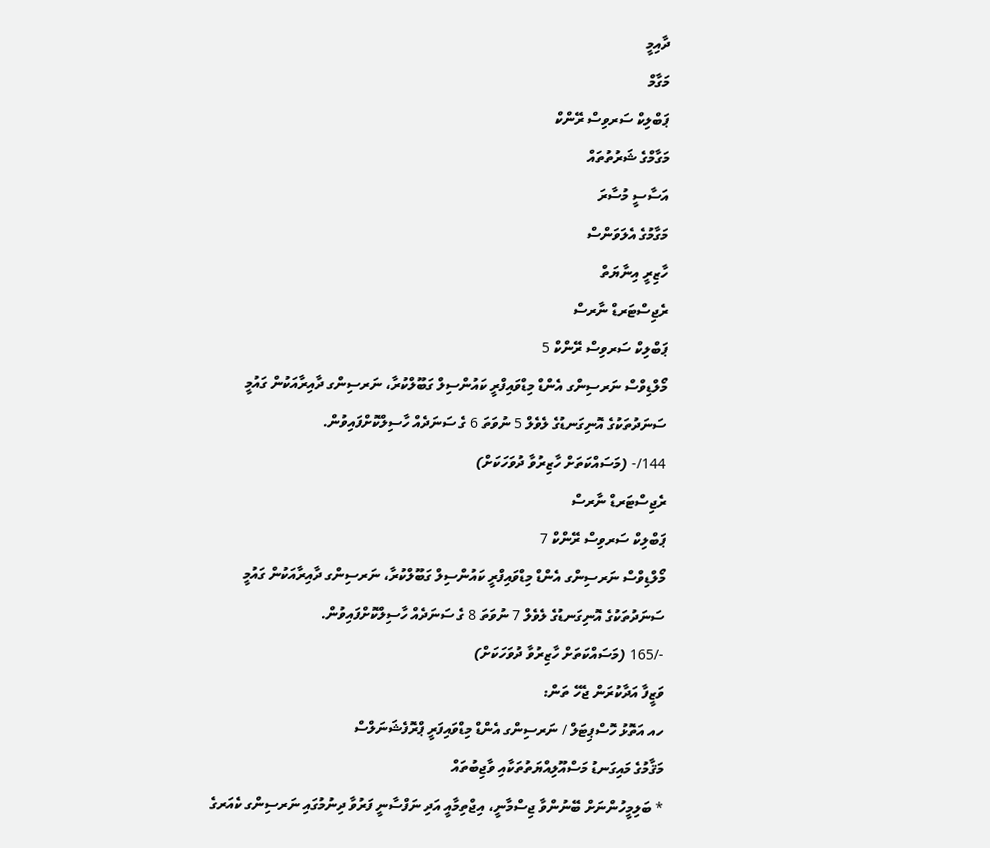ދާއިމީ
މަގާމް
ޕަބްލިކް ސަރވިސް ރޭންކް
މަގާމްގެ ޝަރުތުތައް
އަސާސީ މުސާރަ
މަގާމުގެ އެލަވަންސް
ހާޒިރީ އިނާޔަތް
ރެޖިސްޓަރޑް ނާރސް
ޕަބްލިކް ސަރވިސް ރޭންކް 5
މޯލްޑިވްސް ނަރސިންގ އެންޑް މިޑްވައިފްރީ ކައުންސިލް ގަބޫލްކުރާ، ނަރސިންގ ދާއިރާއަކުން ގައުމީ ސަނަދުތަކުގެ އޮނިގަނޑުގެ ލެވެލް 5 ނުވަތަ 6 ގެ ސަނަދެއް ހާސިލްކޮށްފައިވުން.
144/- (މަސައްކަތަށް ހާޒިރުވާ ދުވަހަކަށް)
ރެޖިސްޓަރޑް ނާރސް
ޕަބްލިކް ސަރވިސް ރޭންކް 7
މޯލްޑިވްސް ނަރސިންގ އެންޑް މިޑްވައިފްރީ ކައުންސިލް ގަބޫލްކުރާ، ނަރސިންގ ދާއިރާއަކުން ގައުމީ ސަނަދުތަކުގެ އޮނިގަނޑުގެ ލެވެލް 7 ނުވަތަ 8 ގެ ސަނަދެއް ހާސިލްކޮށްފައިވުން.
-/165 (މަސައްކަތަށް ހާޒިރުވާ ދުވަހަކަށް)
ވަޒީފާ އަދާކުރަން ޖެހޭ ތަން:
ހއ އަތޮޅު ހޮސްޕިޓަލް / ނަރސިންގ އެންޑް މިޑްވައިފަރީ ޕްރޮފެޝަނަލްސް
މަޤާމުގެ މައިގަނޑު މަސްއޫލިއްޔަތުތަކާއި ވާޖިބުތައް
* ބަލިމީހުންނަށް ބޭނުންވާ ޖިސްމާނީ، އިޖްތިމާއީ އަދި ނަފްސާނީ ފަރުވާ ދިނުމުގައި ނަރސިންގ ކެއަރގެ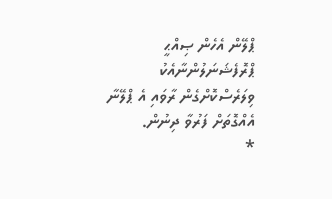ޕްލޭން އެހެން ޞިއްޙީ ޕްރޮފެޝަނަލުންނާއެކު ވިލަރެސްކޮށްގެން ރާވައި އެ ޕްލޭނާ އެއްގޮތަށް ފަރުވާ ދިނުން.
*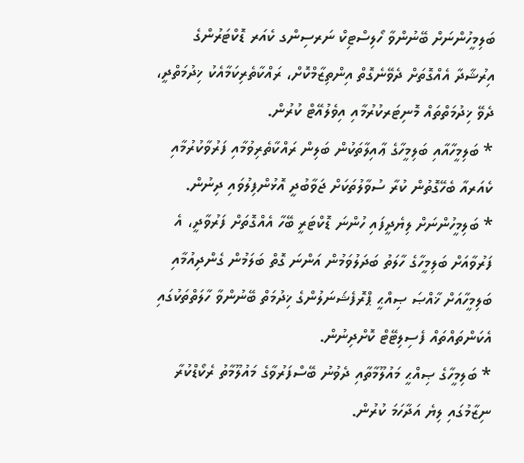ބަލިމީހުންނަށް ބޭނުންވާ ހޯލިސްޓިކް ނަރސިންގ ކެއަރ ޑޮކްޓަރުންގެ އިރުޝާދާ އެއްގޮތަށް ދެވޭނެގޮތް އިންތިޒާމްކޮށް، ރައްކާތެރިކަމާއެކު ޚިދުމަތްދީ، ދެވޭ ޚިދުމަތްތައް މޮނިޓަރކުރުމާއި އިވެލުއޭޓް ކުރުން.
* ބަލިމީހާއާއި ބަލިމީހާގެ ޢާއިލާތަކުން ބަލިން ރައްކާތެރިވުމާއި ފަރުވާކުރުމާއި ކެއަރއާ ބެހޭގޮތުން ކުރާ ސުވާލުތަކަށް ޖަވާބުދީ އޮޅުންފިލުވައި ދިނުން.
* ބަލިމީހުންނަށް ލިޔެދީފައި ހުންނަ ޑޮކްޓަރީ ބޭހާ އެއްގޮތަށް ފަރުވާދީ، އެ ފަރުވާއަށް ބަލިމީހާގެ ހާލަތު ބަދަލުވަމުން އަންނަ ގޮތް ބަލަމުން ގެންދިއުމާއި ބަލިމީހާއަށް ޚާއްޞަ ޞިއްޙީ ޕްރޮފެޝަނަލުންގެ ޚިދުމަތް ބޭނުންވާ ހާލަތްތަކުގައި އެކަންތައްތައް ފެސިލިޓޭޓް ކޮށްދިނުން.
* ބަލިމީހާގެ ޞިއްޙީ މައުލޫމާތާއި ދެވުނު ބޭސްފަރުވާގެ މައުލޫމާތު ރެކޯޑްކުރާ ނިޒާމުގައި ލިޔެ އަދާހަމަ ކުރުން.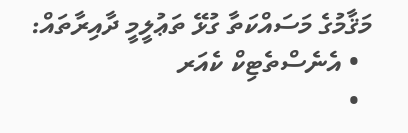މަޤާމުގެ މަސައްކަތާ ގުޅޭ ތަޢުލީމީ ދާއިރާތައް:
  • އެނެސްތެޓިކް ކެއަރ
  •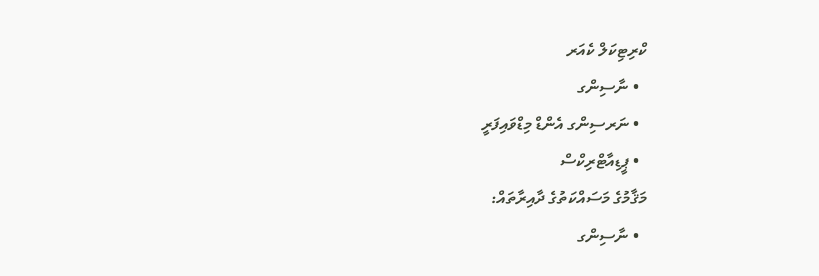ކްރިޓިކަލް ކެއަރ
  • ނާސިންގ
  • ނަރސިންގ އެންޑް މިޑްވައިފަރީ
  • ޕީޑިއާޓްރިކްސް
މަޤާމުގެ މަސައްކަތުގެ ދާއިރާތައް:
  • ނާސިންގ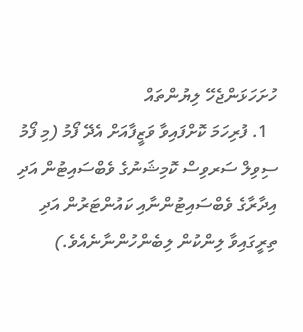ހުށަހަޅަންޖެހޭ ލިޔުންތައް
  1. ފުރިހަމަ ކޮށްފައިވާ ވަޒީފާއަށް އެދޭ ފޯމު (މި ފޯމު ސިވިލް ސަރވިސް ކޮމިޝަނުގެ ވެބްސައިޓުން އަދި އިދާރާގެ ވެބްސައިޓުންނާއި ކައުންޓަރުން އަދި ތިރީގައިވާ ލިންކުން ލިބެންހުންނާނެއެވެ.)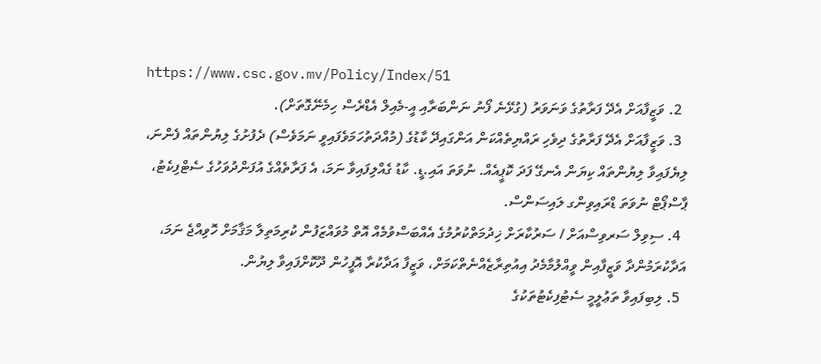https://www.csc.gov.mv/Policy/Index/51
  2. ވަޒީފާއަށް އެދޭ ފަރާތުގެ ވަނަވަރު (ގުޅޭނެ ފޯނު ނަންބަރާއި އީ-މެއިލް އެޑްރެސް ހިމެނޭގޮތަށް).
  3. ވަޒީފާއަށް އެދޭ ފަރާތުގެ ދިވެހި ރައްޔިތެއްކަން އަންގައިދޭ ކާޑުގެ (މުއްދަތުހަމަވެފައިވީ ނަމަވެސް) ދެފުށުގެ ލިޔުންތައް ފެންނަ، ލިޔެފައިވާ ލިޔުންތައް ކިޔަން އެނގޭ ފަދަ ކޮޕީއެއް. ނުވަތަ އައި.ޑީ. ކާޑު ގެއްލިފައިވާ ނަމަ، އެ ފަރާތެއްގެ އުފަންދުވަހުގެ ސެޓްފިކެޓު، ޕާސްޕޯޓް ނުވަތަ ޑްރައިވިންގ ލައިސަންސް.
  4. ސިވިލް ސަރވިސްއަށް / ސަރުކާރަށް ޚިދުމަތްކުރުމުގެ އެއްބަސްވުމެއް އޮތް މުވައްޒަފުން ކުރިމަތިލާ މަޤާމަށް ހޮވިއްޖެ ނަމަ، އަދާކުރަމުންދާ ވަޒީފާއިން ވީއްލުމާމެދު އިއުތިރާޒެއްނެތްކަމަށް، ވަޒީފާ އަދާކުރާ އޮފީހުން ދޫކޮށްފައިވާ ލިޔުން.
  5. ލިބިފައިވާ ތަޢުލީމީ ސެޓުފިކެޓުތަކުގެ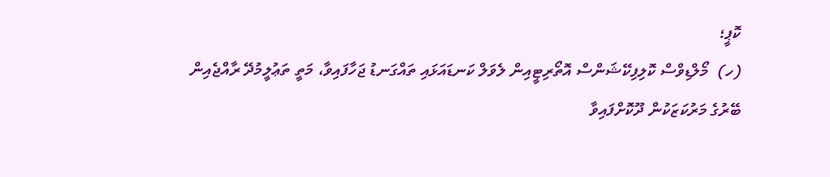ކޮޕީ؛
(ހ)  މޯލްޑިވްސް ކޮލިފިކޭޝަންސް އޮތޯރިޓީއިން ލެވަލް ކަނޑައަޅައި ތައްގަނޑު ޖަހާފައިވާ، މަތީ ތަޢުލީމުދޭ ރާއްޖެއިން ބޭރުގެ މަރުކަޒަކުން ދޫކޮށްފައިވާ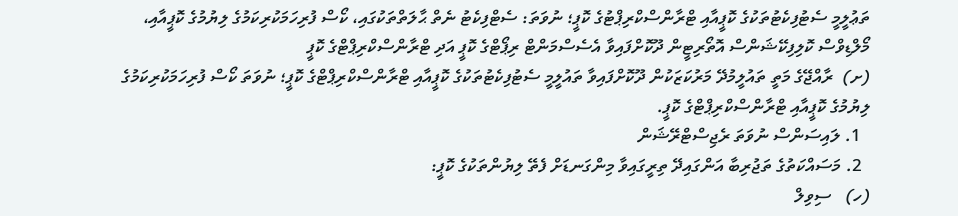ތަޢުލީމީ ސެޓުފިކެޓުތަކުގެ ކޮޕީއާއި ޓްރާންސްކްރިޕްޓުގެ ކޮޕީ؛ ނުވަތަ: ސެޓްފިކެޓު ނެތް ޙާލަތްތަކުގައި، ކޯސް ފުރިހަމަކުރިކަމުގެ ލިޔުމުގެ ކޮޕީއާއި، މޯލްޑިވްސް ކޮލިފިކޭޝަންސް އޮތޯރިޓީން ދޫކޮށްފައިވާ އެސެސްމަންޓް ރިޕޯޓްގެ ކޮޕީ އަދި ޓްރާންސްކްރިޕްޓްގެ ކޮޕީ
(ށ)  ރާއްޖޭގެ މަތީ ތައުލީމުދޭ މަރުކަޒަކުން ދޫކޮށްފައިވާ ތައުލީމީ ސެޓުފިކެޓުތަކުގެ ކޮޕީއާއި ޓްރާންސްކްރިޕްޓްގެ ކޮޕީ؛ ނުވަތަ ކޯސް ފުރިހަމަކުރިކަމުގެ ލިޔުމުގެ ކޮޕީއާއި ޓްރާންސްކްރިޕްޓްގެ ކޮޕީ.
  1. ލައިސަންސް ނުވަތަ ރެޖިސްޓްރޭޝަން
  2. މަސައްކަތުގެ ތަޖުރިބާ އަންގައިދޭ ތިރީގައިވާ މިންގަނޑަށް ފެތޭ ލިޔުންތަކުގެ ކޮޕީ:
(ހ)   ސިވިލް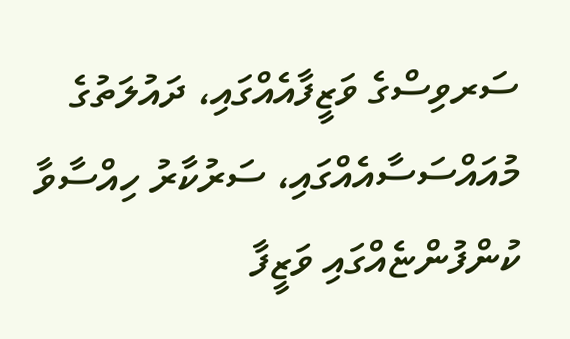ސަރވިސްގެ ވަޒީފާއެއްގައި، ދައުލަތުގެ މުއައްސަސާއެއްގައި، ސަރުކާރު ހިއްސާވާ ކުންފުންޏެއްގައި ވަޒީފާ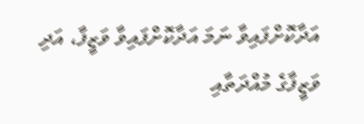އަދާކޮށްފައިވާ ނަމަ އަދާކޮށްފައިވާ ވަޒީފާ، އަދި ވަޒީފާގެ މުއްދަތާއި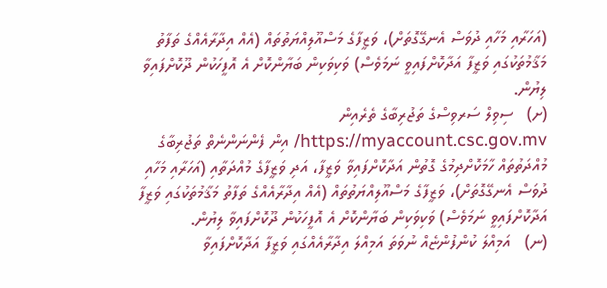(އަހަރާއި މަހާއި ދުވަސް އެނގޭގޮތަށް)، ވަޒީފާގެ މަސްއޫލިއްޔަތުތައް (އެއް އިދާރާއެއްގެ ތަފާތު މަޤާމުތަކުގައި ވަޒީފާ އަދާކޮށްފައިވީ ނަމަވެސް) ވަކިވަކިން ބަޔާންކޮށް އެ އޮފީހަކުން ދޫކޮށްފައިވާ ލިޔުން.
(ށ)   ސިވިލް ސަރވިސްގެ ތަޖުރިބާގެ ތެރެއިން https://myaccount.csc.gov.mv/ އިން ފެންނަންނެތް ތަޖުރިބާގެ މުއްދަތުތައް ހާމަކޮށްދިމުގެ ގޮތުން އަދާކޮށްފައިވާ ވަޒީފާ، އަދި ވަޒީފާގެ މުއްދަތާއި (އަހަރާއި މަހާއި ދުވަސް އެނގޭގޮތަށް)، ވަޒީފާގެ މަސްއޫލިއްޔަތުތައް (އެއް އިދާރާއެއްގެ ތަފާތު މަޤާމުތަކުގައި ވަޒީފާ އަދާކޮށްފައިވީ ނަމަވެސް) ވަކިވަކިން ބަޔާންކޮށް އެ އޮފީހަކުން ދޫކޮށްފައިވާ ލިޔުން.
(ނ)   އަމިއްލަ ކުންފުންޏެއް ނުވަތަ އަމިއްލަ އިދާރާއެއްގައި ވަޒީފާ އަދާކޮށްފައިވާ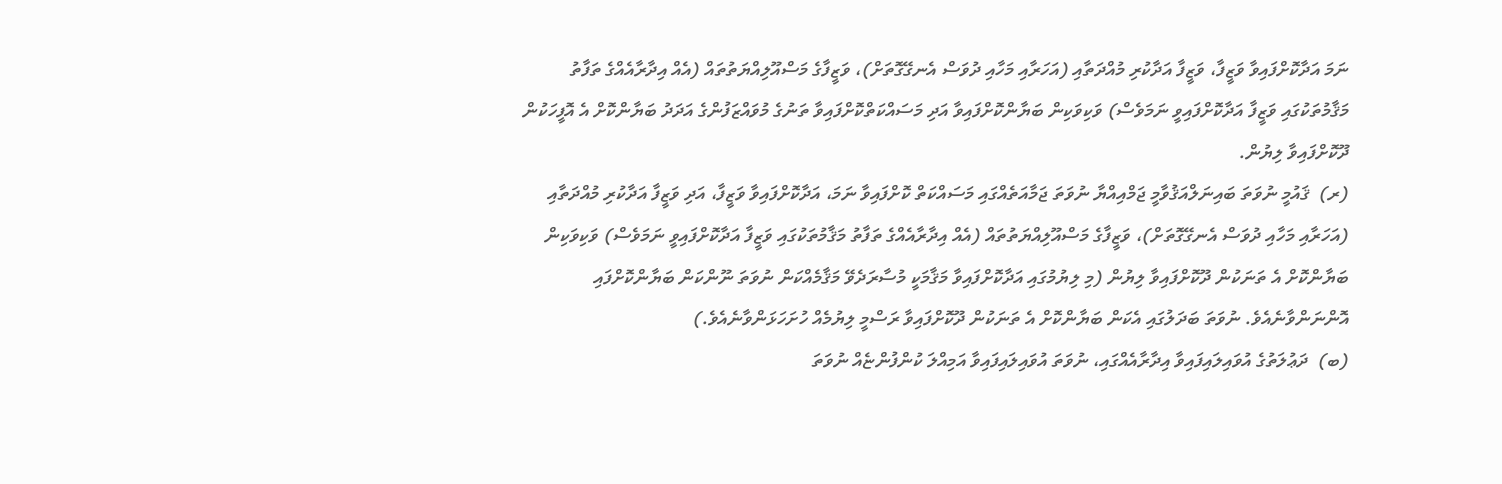ނަމަ އަދާކޮށްފައިވާ ވަޒީފާ، ވަޒީފާ އަދާކުރި މުއްދަތާއި (އަހަރާއި މަހާއި ދުވަސް އެނގޭގޮތަށް)، ވަޒީފާގެ މަސްއޫލިއްޔަތުތައް (އެއް އިދާރާއެއްގެ ތަފާތު މަޤާމުތަކުގައި ވަޒީފާ އަދާކޮށްފައިވީ ނަމަވެސް) ވަކިވަކިން ބަޔާންކޮށްފައިވާ އަދި މަސައްކަތްކޮށްފައިވާ ތަނުގެ މުވައްޒަފުންގެ އަދަދު ބަޔާންކޮށް އެ އޮފީހަކުން ދޫކޮށްފައިވާ ލިޔުން.
(ރ)  ޤައުމީ ނުވަތަ ބައިނަލްއަޤުވާމީ ޖަމްއިއްޔާ ނުވަތަ ޖަމާއަތެއްގައި މަސައްކަތް ކޮށްފައިވާ ނަމަ، އަދާކޮށްފައިވާ ވަޒީފާ، އަދި ވަޒީފާ އަދާކުރި މުއްދަތާއި (އަހަރާއި މަހާއި ދުވަސް އެނގޭގޮތަށް)، ވަޒީފާގެ މަސްއޫލިއްޔަތުތައް (އެއް އިދާރާއެއްގެ ތަފާތު މަޤާމުތަކުގައި ވަޒީފާ އަދާކޮށްފައިވީ ނަމަވެސް) ވަކިވަކިން ބަޔާންކޮށް އެ ތަނަކުން ދޫކޮށްފައިވާ ލިޔުން (މި ލިޔުމުގައި އަދާކޮށްފައިވާ މަޤާމަކީ މުސާރަދެވޭ މަޤާމެއްކަން ނުވަތަ ނޫންކަން ބަޔާންކޮށްފައި އޮންނަންވާނެއެވެ. ނުވަތަ ބަދަލުގައި އެކަން ބަޔާންކޮށް އެ ތަނަކުން ދޫކޮށްފައިވާ ރަސްމީ ލިޔުމެއް ހުށަހަޅަންވާނެއެވެ.)
(ބ)  ދަޢުލަތުގެ އުވައިލައިފައިވާ އިދާރާއެއްގައި، ނުވަތަ އުވައިލައިފައިވާ އަމިއްލަ ކުންފުންޏެއް ނުވަތަ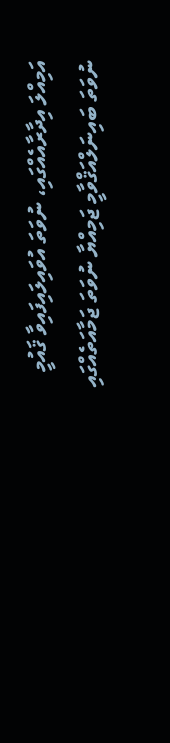އަމިއްލަ އިދާރާއެއްގައި، ނުވަތަ އުވައިލައިފައިވާ ޤައުމީ ނުވަތަ ބައިނަލްއަޤްވާމީ ޖަމިއްޔާ ނުވަތަ ޖަމާއަތެއްގައި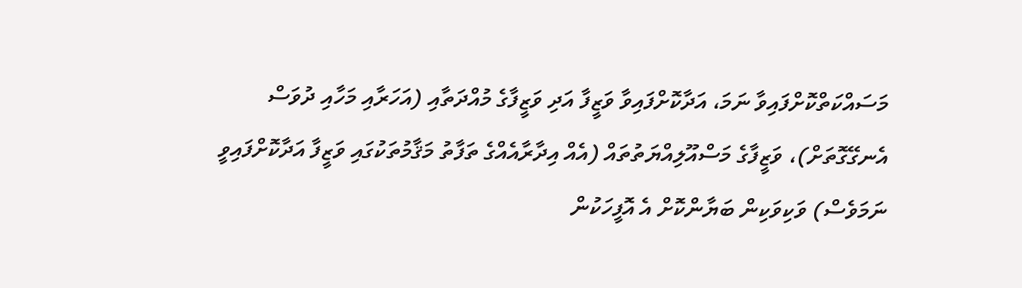މަސައްކަތްކޮށްފައިވާ ނަމަ، އަދާކޮށްފައިވާ ވަޒީފާ އަދި ވަޒީފާގެ މުއްދަތާއި (އަހަރާއި މަހާއި ދުވަސް އެނގޭގޮތަށް)، ވަޒީފާގެ މަސްއޫލިއްޔަތުތައް (އެއް އިދާރާއެއްގެ ތަފާތު މަޤާމުތަކުގައި ވަޒީފާ އަދާކޮށްފައިވީ ނަމަވެސް) ވަކިވަކިން ބަޔާންކޮށް އެ އޮފީހަކުން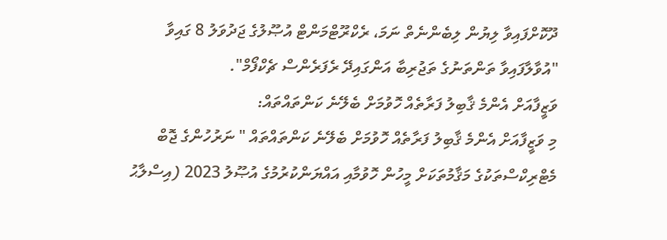ދޫކޮށްފައިވާ ލިޔުން ލިބެންނެތް ނަމަ، ރެކްރޫޓްމަންޓް އުޞޫލުގެ ޖަދުވަލު 8 ގައިވާ "އުވާލާފައިވާ ތަންތަނުގެ ތަޖުރިބާ އަންގައިދޭ ރެފަރެންސް ޗެކްފޯމް".
ވަޒީފާއަށް އެންމެ ޤާބިލު ފަރާތެއް ހޮވުމަށް ބެލޭނެ ކަންތައްތައް:
މި ވަޒީފާއަށް އެންމެ ޤާބިލު ފަރާތެއް ހޮވުމަށް ބެލޭނެ ކަންތައްތައް " ނަރުހުންގެ ޖޮބް މެޓްރިކްސްތަކުގެ މަޤާމުތަކަށް މީހުން ހޮވުމާއި އައްޔަންކުރުމުގެ އުޞޫލު 2023 (އިސްލާޙު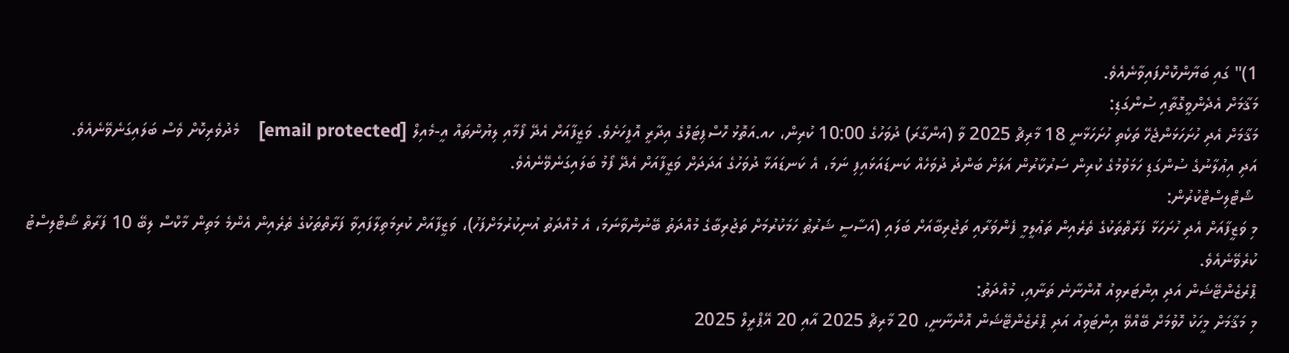1)" ގައި ބަޔާންކޮށްފައިވާނެއެވެ.
މަޤާމަށް އެދެންވީގޮތާއި ސުންގަޑި:
މަޤާމަށް އެދި ހުށަހަޅަންޖެހޭ ތަކެތި ހުށަހަޅާނީ 18 މާރިޗް 2025 ވާ (އަންގާރަ) ދުވަހުގެ 10:00 ކުރިން، ހއ.އަތޮޅު ހޮސްޕިޓަލްގެ އިދާރީ އޮފީހަށެވެ. ވަޒީފާއަށް އެދޭ ފޯމާއި ލިޔުންތައް އީ-މެއިލް [email protected]    މެދުވެރިކޮށް ވެސް ބަލައިގަނެވޭނެއެވެ.
އަދި އިޢުލާނުގެ ސުންގަޑި ހަމަވުމުގެ ކުރިން ސަރުކާރުން އަލަށް ބަންދު ދުވަހެއް ކަނޑައަޅައިފި ނަމަ، އެ ކަނޑައަޅާ ދުވަހުގެ އަދަދަށް ވަޒީފާއަށް އެދޭ ފޯމު ބަލައިގަނެވޭނެއެވެ.
 ޝޯޓްލިސްޓްކުރުން:
މި ވަޒީފާއަށް އެދި ހުށަހަޅާ ފަރާތްތަކުގެ ތެރެއިން ތަޢުލީމީ ފެންވަރާއި ތަޖުރިބާއަށް ބަލައި (އަސާސީ ޝަރުޠު ހަމަކުރުމަށް ތަޖުރިބާގެ މުއްދަތު ބޭނުންވާނަމަ، އެ މުއްދަތު އުނިކުރުމަށްފަހު)، ވަޒީފާއަށް ކުރިމަތިލާފައިވާ ފަރާތްތަކުގެ ތެރެއިން އެންމެ މަތިން މާކްސް ލިބޭ 10 ފަރާތް ޝޯޓްލިސްޓު ކުރެވޭނެއެވެ.
ޕްރެޒެންޓޭޝަން އަދި އިންޓަރވިއު އޮންނާނެ ތަނާއި، މުއްދަތު:
މި މަޤާމަށް މީހަކު ހޮވުމަށް ބޭއްވޭ އިންޓަވިއު އަދި ޕްރެޒެންޓޭޝަން އޮންނާނީ، 20 މާރިޗް 2025 އާއި 20 އޭޕްރީލް 2025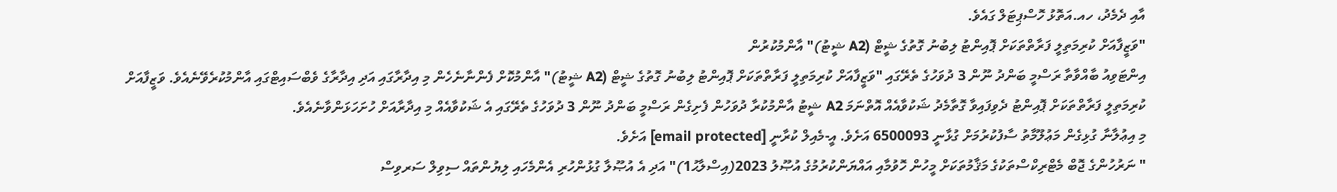އާއި ދެމެދު، ހއ.އަތޮޅު ހޮސްޕިޓަލް ގައެވެ.
"ވަޒީފާއަށް ކުރިމަތިލީ ފަރާތްތަކަށް ޕޮއިންޓު ލިބުނު ގޮތުގެ ޝީޓް (A2 ޝީޓު)" އާންމުކުރުން
އިންޓަވިއު ބާއްވާތާ ރަސްމީ ބަންދު ނޫން 3 ދުވަހުގެ ތެރޭގައި "ވަޒީފާއަށް ކުރިމަތިލީ ފަރާތްތަކަށް ޕޮއިންޓު ލިބުނު ގޮތުގެ ޝީޓް (A2 ޝީޓު)" އާންމުކޮށް ފެންނާނެހެން މި އިދާރާގައި އަދި އިދާރާގެ ވެބްސައިޓްގައި އާންމުކުރެވޭނެއެވެ. ވަޒީފާއަށް ކުރިމަތިލީ ފަރާތްތަކަށް ޕޮއިންޓު ދެވިފައިވާ ގޮތާމެދު ޝަކުވާއެއް އޮތްނަމަ A2 ޝީޓު އާންމުކުރާ ދުވަހުން ފެށިގެން ރަސްމީ ބަންދު ނޫން 3 ދުވަހުގެ ތެރޭގައި އެ ޝަކުވާއެއް މި އިދާރާއަށް ހުށަހަޅަންވާނެއެވެ.
މި އިޢުލާނާ ގުޅިގެން މަޢުލޫމާތު ސާފުކުރުމަށް ގުޅާނީ 6500093 އަށެވެ. އީ-މެއިލް ކުރާނީ [email protected] އަށެވެ.
" ނަރުހުންގެ ޖޮބް މެޓްރިކްސްތަކުގެ މަޤާމުތަކަށް މީހުން ހޮވުމާއި އައްޔަންކުރުމުގެ އުޞޫލު 2023(އިސްލާޙު1)" އަދި އެ އުޞޫލާ ގުޅުންހުރި އެންމެހައި ލިޔުންތައް ސިވިލް ސަރވިސް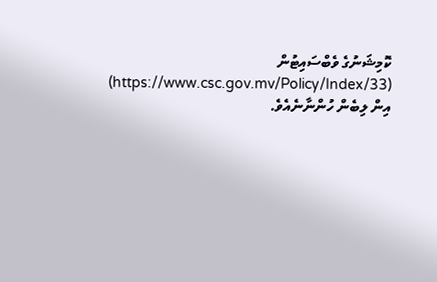ކޮމިޝަނުގެ ވެބްސައިޓުން (https://www.csc.gov.mv/Policy/Index/33) އިން ލިބެން ހުންނާނެއެވެ.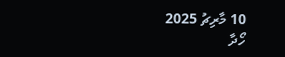10 މާރިޗު 2025
ހޯދާ